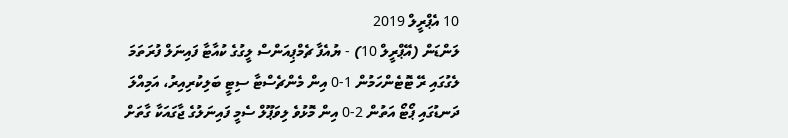10 އެޕްރީލް 2019
ލަންޑަން (އޭޕްރީލް 10) - ޔުއެފާ ޗެމްޕިއަންސް ލީގުގެ ކުއާޓާ ފައިނަލް ފުރަތަމަ ލެގުގައި ރޭ ޓޮޓެންހަމުން 1-0 އިން މެންޗެސްޓާ ސިޓީ ބަލިކުރިއިރު، އަމިއްލަ ދަނޑުގައި ޕޯޓޯ އަތުން 2-0 އިން މޮޅުވެ ލިވަޕޫލް ސެމީ ފައިނަލުގެ ޖާގައަކާ ގާތަށް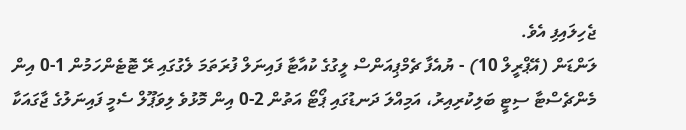ޖެހިލައިފި އެވެ.
ލަންޑަން (އޭޕްރީލް 10) - ޔުއެފާ ޗެމްޕިއަންސް ލީގުގެ ކުއާޓާ ފައިނަލް ފުރަތަމަ ލެގުގައި ރޭ ޓޮޓެންހަމުން 1-0 އިން މެންޗެސްޓާ ސިޓީ ބަލިކުރިއިރު، އަމިއްލަ ދަނޑުގައި ޕޯޓޯ އަތުން 2-0 އިން މޮޅުވެ ލިވަޕޫލް ސެމީ ފައިނަލުގެ ޖާގައަކާ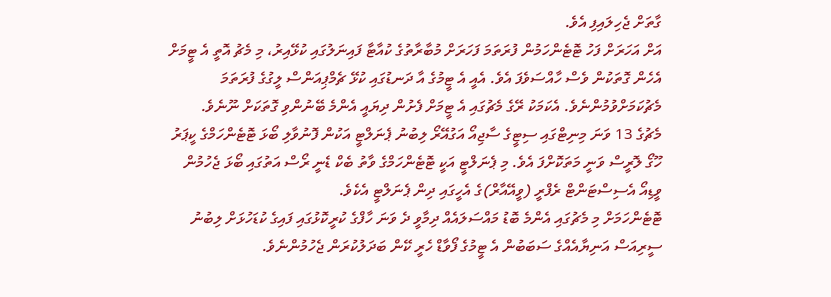ގާތަށް ޖެހިލައިފި އެވެ.
އަށް އަހަރަށް ފަހު ޓޮޓެންހަމުން ފުރަތަމަ ފަހަރަށް މުބާރާތުގެ ކުއާޓާ ފައިނަލުގައި ކުޅޭއިރު، މި މެޗު އޮތީ އެ ޓީމަށް އެހެން ގޮތަކުން ވެސް ހާއްސަވެފަ އެވެ. އެއީ އެ ޓީމުގެ އާ ދަނޑުގައި ކުޅޭ ޗެމްޕިއަންސް ލީގުގެ ފުރަތަމަ މެޗުކަމަށްވުމުންނެވެ. އެކަމަކު ރޭގެ މެޗުގައި އެ ޓީމަށް ފެށުން ދިޔައީ އެންމެ ބޭނުންވި ގޮތަކަށް ނޫނެވެ.
މެޗުގެ 13 ވަނަ މިނިޓްގައި ސިޓީގެ ސާޖިއޯ އަގުއޭރޯ ލިބުނު ޕެނަލްޓީ އަކުން ފޮނުވާލި ބޯޅަ ޓޮޓެންހަމްގެ ކީޕަރު ހޫގޯ ލޮރީސް ވަނީ މަތަކޮށްފަ އެވެ. މި ޕެނަލްޓީ އަކީ ޓޮޓެންހަމްގެ ވާތު ބެކް ޑެނީ ރޯސް އަތުގައި ބޯޅަ ޖެހުމުން ވީޑިއޯ އެސިސްޓަންޓް ރެފްރީ (ވީއޭއާރް)ގެ އެހީގައި ދިން ޕެނަލްޓީ އެކެވެ.
ޓޮޓެންހަމަށް މި މެޗުގައި އެންމެ ބޮޑު މައްސަލައެއް ދިމާވީ ދެ ވަނަ ހާފްގެ ކުރީކޮޅުގައި ފައިގެ ކުޑަހުޅަށް ލިބުނު ސީރިއަސް އަނިޔާއެއްގެ ސަބަބުން އެ ޓީމުގެ ފޯވާޑް ހެރީ ކޭން ބަދަލުކުރަން ޖެހުމުންނެވެ.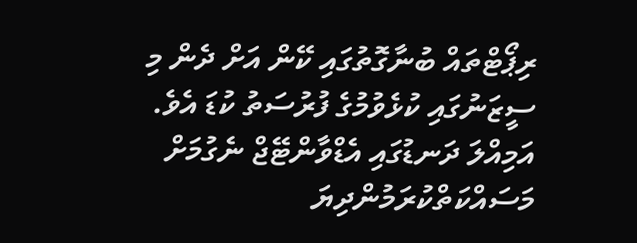ރިޕޯޓްތައް ބުނާގޮތުގައި ކޭން އަށް ދެން މި ސީޒަނުގައި ކުޅެވުމުގެ ފުރުސަތު ކުޑަ އެވެ.
އަމިއްލަ ދަނޑުގައި އެޑްވާންޓޭޖް ނެގުމަށް މަސައްކަތްކުރަމުންދިޔަ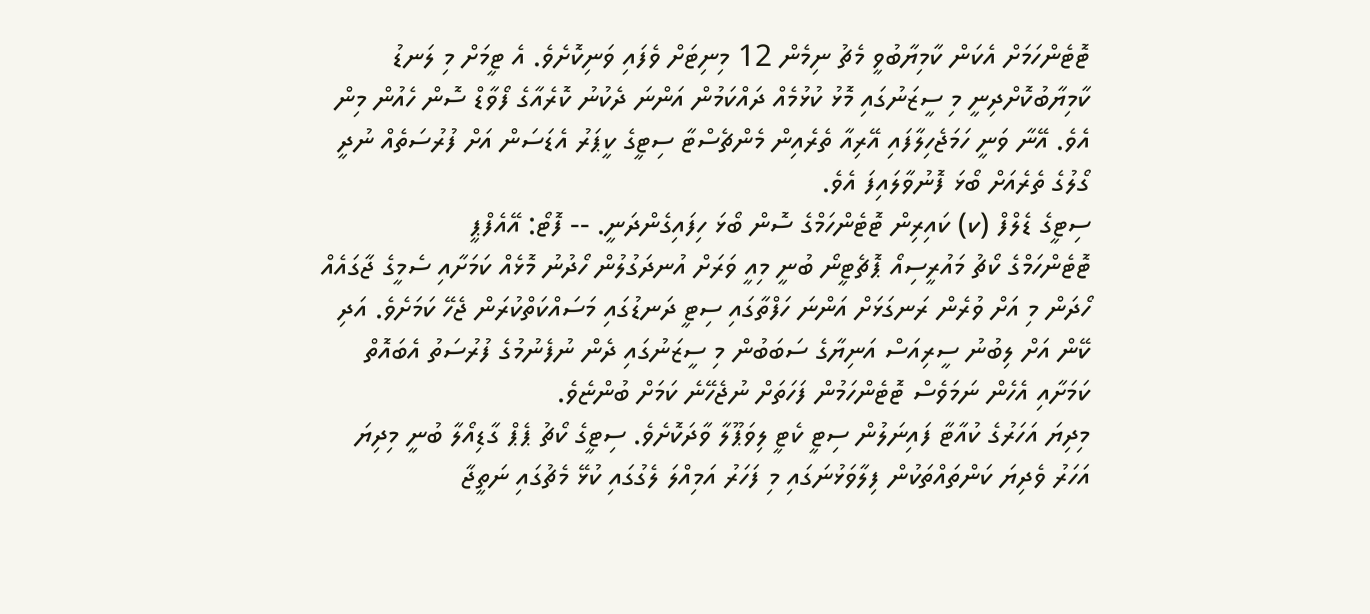ޓޮޓެންހަމަށް އެކަން ކާމިޔާބުވީ މެޗު ނިމެން 12 މިނިޓަށް ވެފައި ވަނިކޮށެވެ. އެ ޓީމަށް މި ލަނޑު ކާމިޔާބުކޮށްދިނީ މި ސީޒަނުގައި މޮޅު ކުޅުމެއް ދައްކަމުން އަންނަ ދެކުނު ކޮރެއާގެ ފޯވާޑް ސޮން ހެއުން މިން އެވެ. އޭނާ ވަނީ ހަމަޖެހިލާފައި އޭރިއާ ތެރެއިން މެންޗެސްޓާ ސިޓީގެ ކީޕަރު އެޑަސަން އަށް ފުރުސަތެއް ނުދީ ގޯލުގެ ތެރެއަށް ބޯޅަ ފޮނުވާލައިފަ އެވެ.
ސިޓީގެ ޑެލްފް (ކ) ކައިރިން ޓޮޓެންހަމްގެ ސޮން ބޯޅަ ހިފައިގެންދަނީ. -- ފޮޓޯ: އޭއެފްޕީ
ޓޮޓެންހަމްގެ ކޯޗު މައުރީސިއޯ ޕޮޗެޓީނޯ ބުނީ މިއީ ވަރަށް އުނދަގުލުން ހޯދުނު މޮޅެއް ކަމަށާއި ސެމީގެ ޖާގައެއް ހޯދަން މި އަށް ވުރެން ރަނގަޅަށް އަންނަ ހަފްތާގައި ސިޓީ ދަނޑުގައި މަސައްކަތްކުރަން ޖެހޭ ކަމަށެވެ. އަދި ކޭން އަށް ލިބުނު ސީރިއަސް އަނިޔާގެ ސަބަބުން މި ސީޒަނުގައި ދެން ނުފެނުމުގެ ފުރުސަތު އެބައޮތް ކަމަށާއި އެހެން ނަމަވެސް ޓޮޓެންހަމުން ފަހަތަށް ނުޖެހޭނެ ކަމަށް ބުންޏެވެ.
މިދިޔަ އަހަރުގެ ކުއާޓާ ފައިނަލުން ސިޓީ ކެޓީ ލިވަޕޫލާ ވާދަކޮށެވެ. ސިޓީގެ ކޯޗު ޕެޕް ގާޑިއޯލާ ބުނީ މިދިޔަ އަހަރު ވެދިޔަ ކަންތައްތަކުން ފިލާވަޅުނަގައި މި ފަހަރު އަމިއްލަ ލެގުގައި ކުޅޭ މެޗުގައި ނަތީޖާ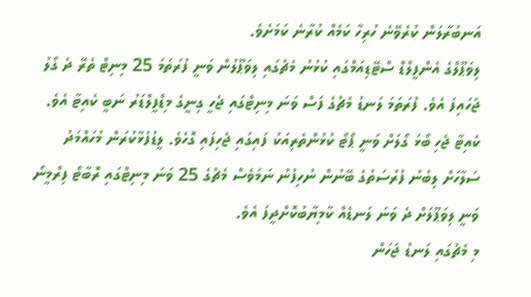އަނބުރާލަން ކުރެވޭނެ ހުރިހާ ކަމެއް ކުރާނެ ކަމަށެވެ.
ލިވަޕޫލްގެ އެންފީލްޑް ސްޓޭޑިއަމްގައި ކުޅުނު މެޗުގައި ލިވަޕޫލުން ވަނީ ފުރަތަމަ 25 މިނިޓް ތެރޭ ދެ ގޯލު ޖަހައިފަ އެވެ. ފުރަތަމަ ލަނޑު މެޗުގެ ފަސް ވަނަ މިނިޓްގައި ޖެހީ ގިނީގެ މިޑްފީލްޑަރު ނަބީ ކެއިޓާ އެވެ. ކެއިޓާ ޖެހި ބޯޅަ ގޯލަށް ވަނީ ޕޯޓޯ ކުޅުންތެރިއަކު ފައިގައި ޖެހިފައި ގޮހެވެ. ލީޑުފުޅާކުރަން މުހައްމަދު ސަލާހަށް ލިބުނު ފުރުސަތުގެ ބޭނުން ނުހިފުނު ނަމަވެސް މެޗުގެ 25 ވަނަ މިނިޓްގައި ރޮބާޓޯ ފިރްމީނޯ ވަނީ ލިވަޕޫލަށް ދެ ވަނަ ލަނޑެއް ކާމިޔާބުކޮށްދީފަ އެވެ.
މި މެޗުގައި ލަނޑު ޖަހަން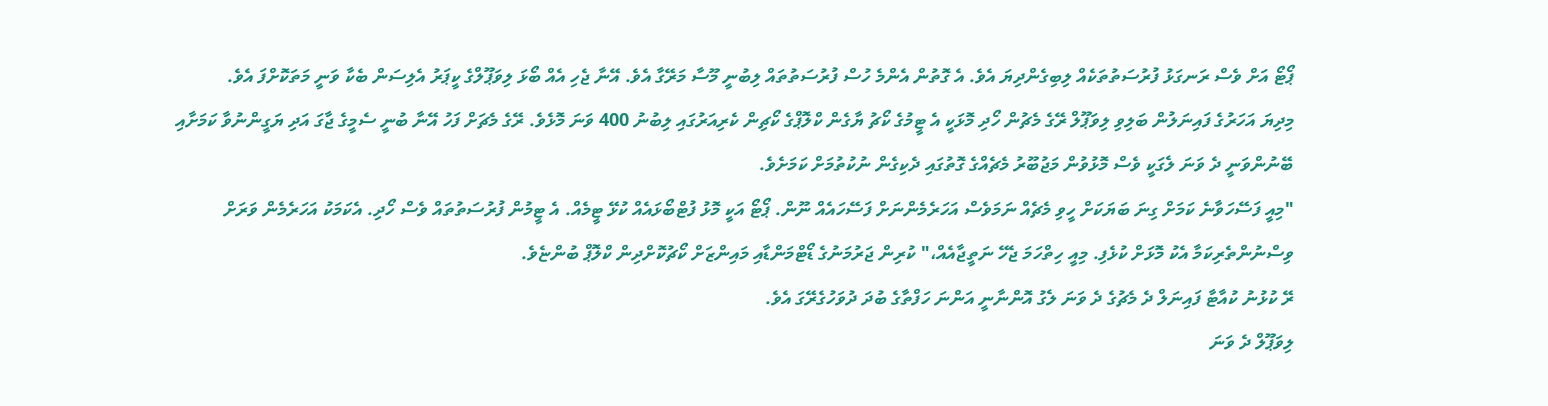ޕޯޓޯ އަށް ވެސް ރަނގަޅު ފުރުސަތުތަކެއް ލިބިގެންދިޔަ އެވެ. އެ ގޮތުން އެންމެ ހުސް ފުރުސަތުތައް ލިބުނީ މޫސާ މަރޭގާ އެވެ. އޭނާ ޖެހި އެއް ބޯޅަ ލިވަޕޫލްގެ ކީޕަރު އެލިސަން ބެކާ ވަނީ މަތަކޮށްފަ އެވެ.
މިދިޔަ އަހަރުގެ ފައިނަލުން ބަލިވި ލިވަޕޫލް ރޭގެ މެޗުން ހޯދި މޮޅަކީ އެ ޓީމުގެ ކޯޗު ޔާގެން ކްލޮޕްގެ ކޯޗިން ކެރިއަރުގައި ލިބުނު 400 ވަނަ މޮޅެވެ. ރޭގެ މެޗަށް ފަހު އޭނާ ބުނީ ސެމީގެ ޖާގަ އަދި ޔަގީންނުވާ ކަމަށާއި ބޭނުންވަނީ ދެ ވަނަ ލެގަކީ ވެސް މޮޅުވުން މަޖުބޫރު މެޗެއްގެ ގޮތުގައި ދެކިގެން ނުކުތުމަށް ކަމަށެވެ.
"މިއީ ފަސޭހަވާނެ ކަމަށް ގިނަ ބަޔަކަށް ހީވި މެޗެއް ނަމަވެސް އަހަރެމެންނަށް ފަސޭހައެއް ނޫން. ޕޯޓޯ އަކީ މޮޅު ފުޓްބޯޅައެއް ކުޅޭ ޓީމެއް. އެ ޓީމުން ފުރުސަތުތައް ވެސް ހޯދި. އެކަމަކު އަހަރެމެން ވަރަށް ވިސްނުންތެރިކަމާ އެކު މޮޅަށް ކުޅެފި. މިއީ ހިތްހަމަ ޖެހޭ ނަތީޖާއެއް،" ކުރިން ޖަރުމަނުގެ ޑޯޓްމަންޑާއި މައިންޒަށް ކޯޗުކޮށްދިން ކްލޮޕް ބުންޏެވެ.
ރޭ ކުޅުނު ކުއާޓާ ފައިނަލް ދެ މެޗުގެ ދެ ވަނަ ލެގު އޮންނާނީ އަންނަ ހަފްތާގެ ބުދަ ދުވަހުގެރޭގަ އެވެ.
ލިވަޕޫލް ދެ ވަނަ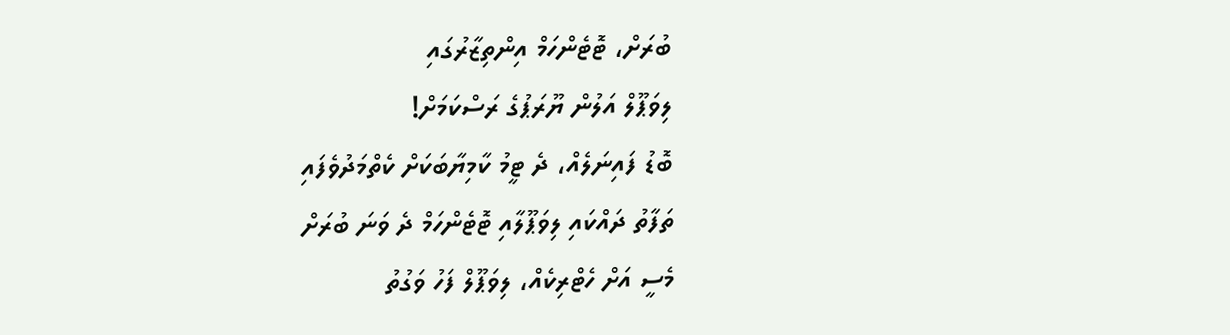ބުރަށް، ޓޮޓެންހަމް އިންތިޒާރުގައި
ލިވަޕޫލް އަލުން ޔޫރަޕުގެ ރަސްކަމަށް!
ބޮޑު ފައިނަލެއް، ދެ ޓީމު ކާމިޔާބަކަށް ކެތްމަދުވެފައި
ތަފާތު ދައްކައި ލިވަޕޫލާއި ޓޮޓެންހަމް ދެ ވަނަ ބުރަށް
މެސީ އަށް ހެޓްރިކެއް، ލިވަޕޫލް ފަހު ވަގުތު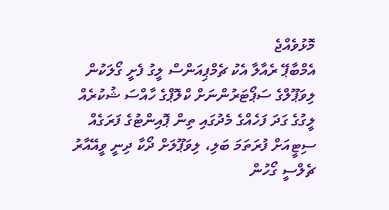މޮޅުވެއްޖެ
އެމްބާޕޭ ރެއާލާ އެކު ޗެމްޕިއަންސް ލީގު ފެށީ ގޯލަކުން
ލިވަޕޫލްގެ ސަޕޯޓަރުންނަށް ކްލޮޕްގެ ހާއްސަ ޝުކުރެއް
ލީގުގެ ގަދަ ފަހެއްގެ މެދުގައި ތިން ޕޮއިންޓުގެ ފަރަގެއް
ސިޓީއަށް ފުރަތަމަ ބަލި، ލިވަޕޫލަށް ދޯކާ ދިނީ ވީއޭއާރު
ޗެލްސީ ގޯހުން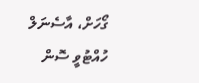ގޯހަށް، އާސެނަލް ހުއްޓުވީ ސޮން